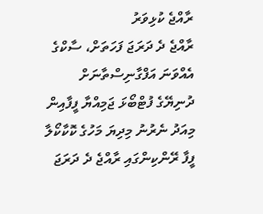ރާއްޖެ ކުޅިވަރު
ރާއްޖެ ދެ ދަރަޖަ ފަހަތަށް، ސާކްގެ އެއްވަނަ އަފްގާނިސްތާނަށް
ދުނިޔޭގެ ފުޓްބޯޅަ ޖަމިއްޔާ ފީފާއިން މިއަދު ނެރުނު މިދިޔަ މަހުގެ ކޮކާކޯލާ ފީފާ ރޭންކިންގައި ރާއްޖެ ދެ ދަރަޖަ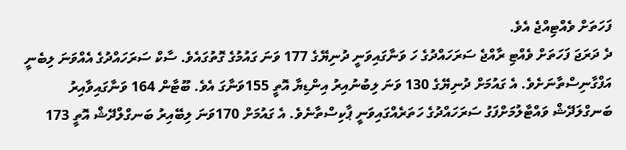ފަހަތަށް ވެއްޓިއްޖެ އެވެ.
ދެ ދަރަޖަ ފަހަތަށް ވެއްޓި ރާއްޖެ ސަރަހައްދުގެ ހަ ވަނާގައިވަނީ ދުނިޔޭގެ 177 ވަނަ ގައުމުގެ ގޮތުގައެވެ. ސާކް ސަރަހައްދުގެ އެއްވަނަ ލިބެނީ އަފްގާނިސްތާނަށެވެ. އެ ގައުމަށް ދުނިޔޭގެ 130 ވަނަ ލިބުނުއިރު އިންޑިޔާ އޮތީ 155ވަނާގަ އެވެ. ބޫޓާން 164 ވަނާގައިވާއިރު ބަނގްލަދޭޝް ވައްޓާލުމަށްފަގު ސަރަހައްދުގެ ހަތަރެއްގައިވަނީ ޕާކިސްތާނެވެ. އެ ގައުމަށް 170ވަނަ ލިބޭއިރު ބަނގްލްދޭޝް އޮތީ 173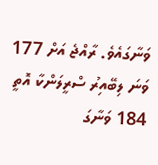ވަނާގައެވެ. ރާއްޖެ އަށް 177 ވަނަ ލިބޭއިރު ސްރީލަންކާ އޮތީ 184 ވަނާގަ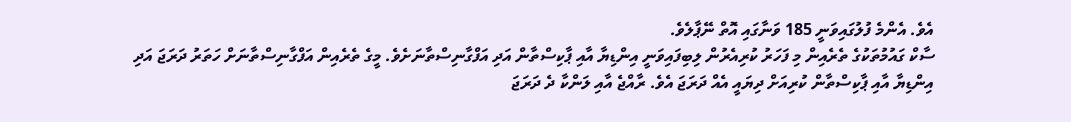އެވެ. އެންމެ ފުލުގައިވަނީ 185 ވަނާގައި އޮތް ނޭޕާލެވެ.
ސާކް ގައުމުތަކުގެ ތެރެއިން މި ފަހަރު ކުރިއެރުން ލިބިފައިވަނީ އިންޑިޔާ އާއި ޕާކިސްތާން އަދި އަފްގާނިސްތާނަށެވެ. މީގެ ތެރެއިން އަފްގާނިސްތާނަށް ހަތަރު ދަރަޖަ އަދި އިންޑިޔާ އާއި ޕާކިސްތާން ކުރިއަށް ދިޔައީ އެއް ދަރަޖަ އެވެ. ރާއްޖެ އާއި ލަންކާ ދެ ދަރަޖަ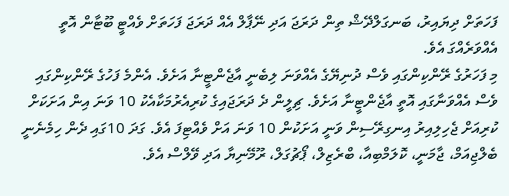ފަހަތަށް ދިޔައިރު، ބަނގަލްދޭޝް ތިން ދަރަޖަ އަދި ނޭޕާލް އެއް ދަރަޖަ ފަހަތަށް ވެއްޓީ ބޫޓާން އޮތީ އެއްވަރެއްގަ އެވެ.
މި ފަހަރުގެ ރޭންކިންގައި ވެސް ދުނިޔޭގެ އެއްވަނަ ލިބެނީ އާޖެންޓީނާ އަށެވެ. އެންމެ ފަހުގެ ރޭންކިންގައި ވެސް އެއްވަނާގައި އޮތީ އާޖެންޓީނާ އަށެވެ. ޗިލީން ދެ ދަރަޖައިގެ ކުރިއެރުމަކާއެކު 10 ވަނަ އިން އަށަކަށް ކުރިއަށް ޖެހިލިއިރު އިނގިރޭސިން ވަނީ އަށަކުން 10 ވަނަ އަށް ވެއްޓިފަ އެވެ. ގަދަ 10ގައި ދެން ހިމެނެނީ ބެލްޖިއަމް، ޖާމަނީ، ކޮލަމްބިއާ، ބްރެޒިލް، ޕޯޗުގަލް، ރޫމޭނިޔާ އަދި ވޭލްސް އެވެ.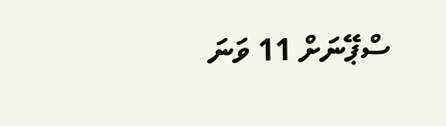ސްޕޭނަށް 11 ވަނަ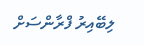ލިބޭއިރު ފްރާންސަށް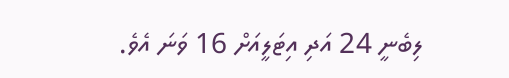ލިބެނީ 24 އަދި އިޓަލީއަށް 16 ވަނަ އެވެ.